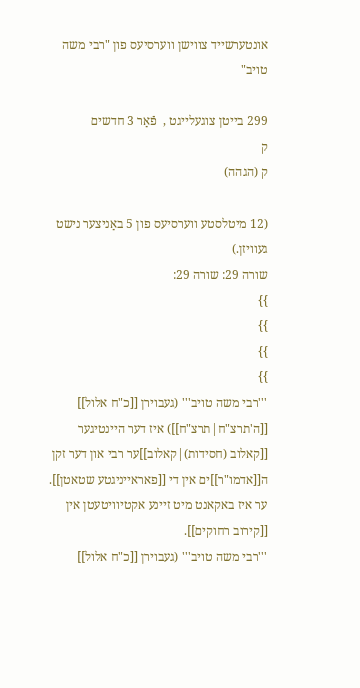אונטערשייד צווישן ווערסיעס פון "רבי משה טויב"

299 בייטן צוגעלייגט ,  פֿאַר 3 חדשים
ק
ק (הגהה)

(12 מיטלסטע ווערסיעס פון 5 באַניצער נישט געוויזן.)
שורה 29: שורה 29:
}}
}}
}}
}}
'''רבי משה טויב''' (געבוירן [[כ"ח אלול]] [[ה'תרצ"ח|תרצ"ח]]) איז דער היינטיגער [[קאלוב (חסידות)|קאלוב]]ער רבי און דער זקן ה[[אדמו"ר]]ים אין די [[פאראייניגטע שטאטן]]. ער איז באקאנט מיט זיינע אקטיוויטעטן אין [[קירוב רחוקים]].
'''רבי משה טויב''' (געבוירן [[כ"ח אלול]]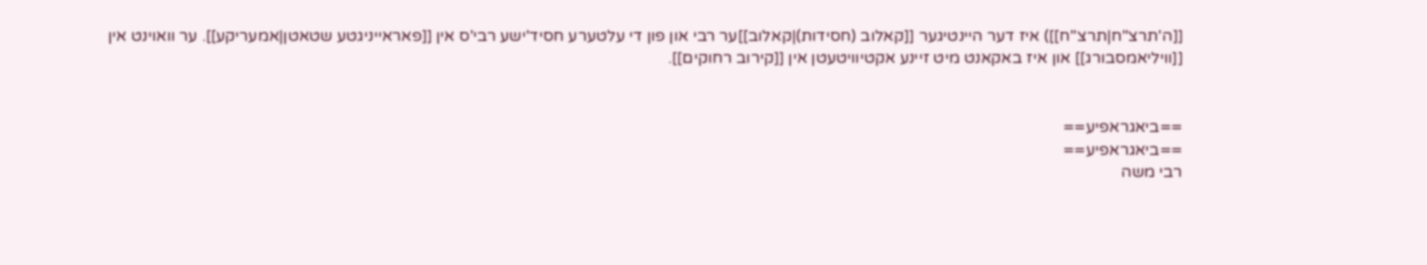[[ה'תרצ"ח|תרצ"ח]]) איז דער היינטיגער [[קאלוב (חסידות)|קאלוב]]ער רבי און פון די עלטערע חסיד'ישע רבי'ס אין [[פאראייניגטע שטאטן|אמעריקע]]. ער וואוינט אין [[וויליאמסבורג]] און איז באקאנט מיט זיינע אקטיוויטעטן אין [[קירוב רחוקים]].


==ביאגראפיע==
==ביאגראפיע==
רבי משה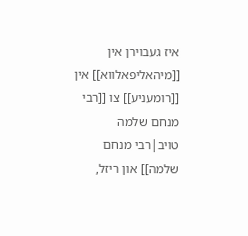איז געבוירן אין [[מיהאליפאלווא]] אין [[רומעניע]] צו [[רבי מנחם שלמה טויב|רבי מנחם שלמה]] און ריזל,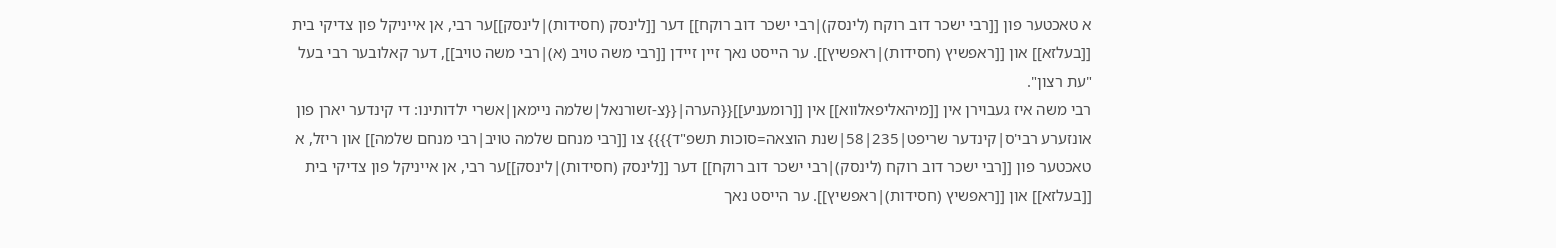א טאכטער פון [[רבי ישכר דוב רוקח (לינסק)|רבי ישכר דוב רוקח]] דער [[לינסק (חסידות)|לינסק]]ער רבי, אן אייניקל פון צדיקי בית [[בעלזא]] און [[ראפשיץ (חסידות)|ראפשיץ]]. ער הייסט נאך זיין זיידן [[רבי משה טויב (א)|רבי משה טויב]], דער קאלובער רבי בעל "עת רצון".
רבי משה איז געבוירן אין [[מיהאליפאלווא]] אין [[רומעניע]]{{הערה|{{צ-זשורנאל|שלמה ניימאן|אשרי ילדותינו: די קינדער יארן פון אונזערע רבי'ס|קינדער שריפט|235|58|שנת הוצאה=סוכות תשפ"ד}}}} צו [[רבי מנחם שלמה טויב|רבי מנחם שלמה]] און ריזל, א טאכטער פון [[רבי ישכר דוב רוקח (לינסק)|רבי ישכר דוב רוקח]] דער [[לינסק (חסידות)|לינסק]]ער רבי, אן אייניקל פון צדיקי בית [[בעלזא]] און [[ראפשיץ (חסידות)|ראפשיץ]]. ער הייסט נאך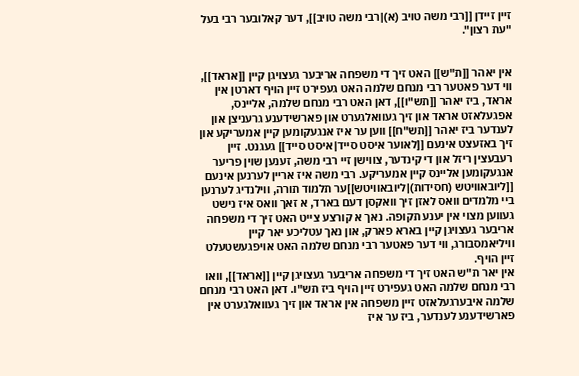זיין זיידן [[רבי משה טויב (א)|רבי משה טויב]], דער קאלובער רבי בעל "עת רצון".


אין יאהר [[ת"ש]] האט זיך די משפחה אריבער געצויגן קיין [[אראד]], ווי דער פאטער רבי מנחם שלמה האט געפירט זיין הויף דארטן אין אראד, ביז יאהר [[תש"ו]], דאן האט רבי מנחם שלמה, אליינס, אפגעלאזט אראד און זיך געוואלגערט און פארשידענע גרעניצן און לענדער ביז יאהר [[תש"ח]] ווען ער איז אנגעקומען קיין אמעריקע און זיך באזעצט אינעם [[לאוער איסט סייד|איסט סייד]] געגנט. זיין רעבעצין ריזל און די קינדער, צווישן זיי רבי משה, זענען שוין פריער אנגעקומען אליינס קיין אמעריקע. רבי משה איז אריין לערנען אינעם [[ליובאוויטש (חסידות)|ליובאוויטש]]ער תלמוד תורה, ווילנדיג לערנען ביי מלמדים וואס לאזן זיך וואקסן דעם בארד, א זאך וואס איז נישט געווען מצוי אין יענע תקופה. נאך א קורצע צייט האט זיך די משפחה אריבער געצויגן קיין בארא פארק, און נאך עטליכע יאר קיין וויליאמסבורג, ווי דער פאטער רבי מנחם שלמה האט אויפגעשטעלט זיין הויף.
אין יאר ת"ש האט זיך די משפחה אריבער געצויגן קיין [[אראד]], וואו רבי מנחם שלמה האט געפירט זיין הויף ביז תש"ו. דאן האט רבי מנחם שלמה איבערגעלאזט זיין משפחה אין אראד און זיך געוואלגערט אין פארשידענע לענדער, ביז ער איז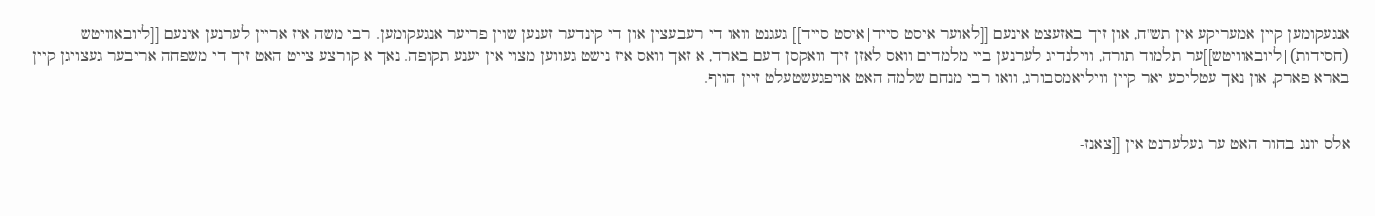אנגעקומען קיין אמעריקע אין תש"ח, און זיך באזעצט אינעם [[לאוער איסט סייד|איסט סייד]] געגנט וואו די רעבעצין און די קינדער זענען שוין פריער אנגעקומען. רבי משה איז אריין לערנען אינעם [[ליובאוויטש (חסידות)|ליובאוויטש]]ער תלמוד תורה, ווילנדיג לערנען ביי מלמדים וואס לאזן זיך וואקסן דעם בארד, א זאך וואס איז נישט געווען מצוי אין יענע תקופה. נאך א קורצע צייט האט זיך די משפחה אריבער געצויגן קיין בארא פארק, און נאך עטליכע יאר קיין וויליאמסבורג, וואו רבי מנחם שלמה האט אויפגעשטעלט זיין הויף.


אלס יונג בחור האט ער געלערנט אין [[צאנז-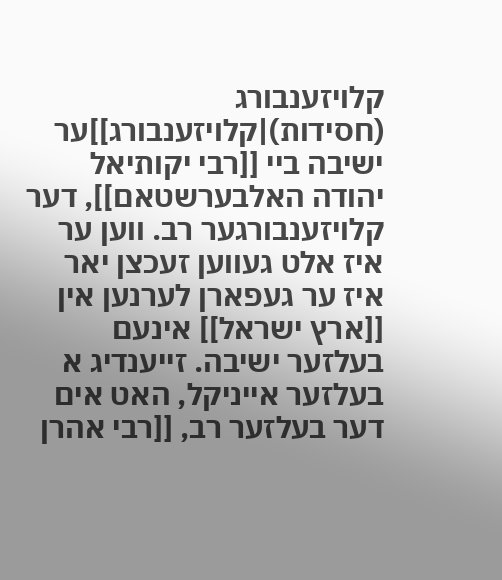קלויזענבורג (חסידות)|קלויזענבורג]]ער ישיבה ביי [[רבי יקותיאל יהודה האלבערשטאם]], דער קלויזענבורגער רב. ווען ער איז אלט געווען זעכצן יאר איז ער געפארן לערנען אין [[ארץ ישראל]] אינעם בעלזער ישיבה. זייענדיג א בעלזער אייניקל, האט אים דער בעלזער רב, [[רבי אהרן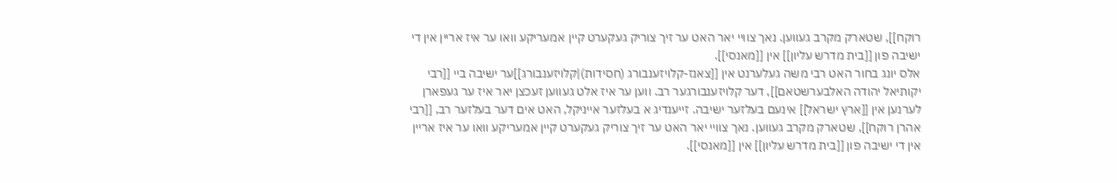רוקח]], שטארק מקרב געווען. נאך צוויי יאר האט ער זיך צוריק געקערט קיין אמעריקע וואו ער איז אריין אין די ישיבה פון [[בית מדרש עליון]] אין [[מאנסי]].
אלס יונג בחור האט רבי משה געלערנט אין [[צאנז-קלויזענבורג (חסידות)|קלויזענבורג]]ער ישיבה ביי [[רבי יקותיאל יהודה האלבערשטאם]], דער קלויזענבורגער רב. ווען ער איז אלט געווען זעכצן יאר איז ער געפארן לערנען אין [[ארץ ישראל]] אינעם בעלזער ישיבה. זייענדיג א בעלזער אייניקל, האט אים דער בעלזער רב, [[רבי אהרן רוקח]], שטארק מקרב געווען. נאך צוויי יאר האט ער זיך צוריק געקערט קיין אמעריקע וואו ער איז אריין אין די ישיבה פון [[בית מדרש עליון]] אין [[מאנסי]].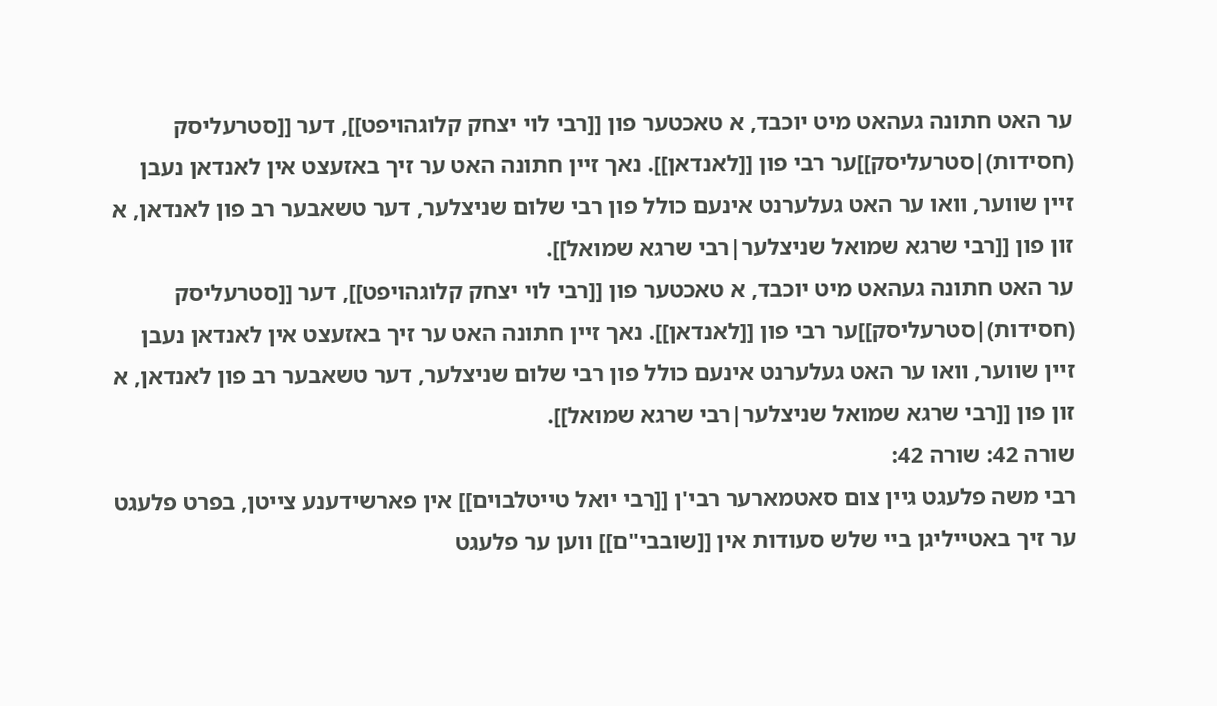ער האט חתונה געהאט מיט יוכבד, א טאכטער פון [[רבי לוי יצחק קלוגהויפט]], דער [[סטרעליסק (חסידות)|סטרעליסק]]ער רבי פון [[לאנדאן]]. נאך זיין חתונה האט ער זיך באזעצט אין לאנדאן נעבן זיין שווער, וואו ער האט געלערנט אינעם כולל פון רבי שלום שניצלער, דער טשאבער רב פון לאנדאן, א זון פון [[רבי שרגא שמואל שניצלער|רבי שרגא שמואל]].
ער האט חתונה געהאט מיט יוכבד, א טאכטער פון [[רבי לוי יצחק קלוגהויפט]], דער [[סטרעליסק (חסידות)|סטרעליסק]]ער רבי פון [[לאנדאן]]. נאך זיין חתונה האט ער זיך באזעצט אין לאנדאן נעבן זיין שווער, וואו ער האט געלערנט אינעם כולל פון רבי שלום שניצלער, דער טשאבער רב פון לאנדאן, א זון פון [[רבי שרגא שמואל שניצלער|רבי שרגא שמואל]].
שורה 42: שורה 42:
רבי משה פלעגט גיין צום סאטמארער רבי'ן [[רבי יואל טייטלבוים]] אין פארשידענע צייטן, בפרט פלעגט ער זיך באטייליגן ביי שלש סעודות אין [[שובבי"ם]] ווען ער פלעגט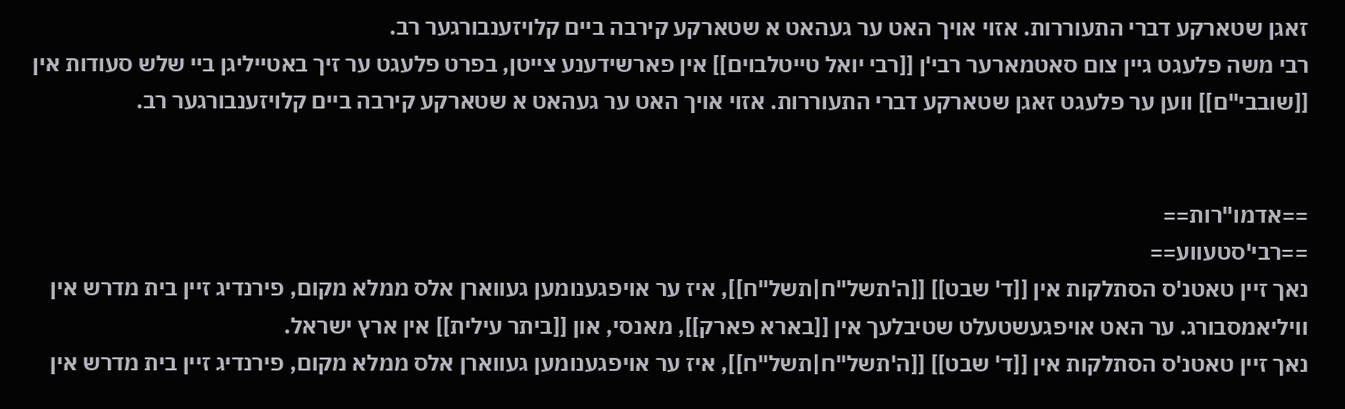זאגן שטארקע דברי התעוררות. אזוי אויך האט ער געהאט א שטארקע קירבה ביים קלויזענבורגער רב.
רבי משה פלעגט גיין צום סאטמארער רבי'ן [[רבי יואל טייטלבוים]] אין פארשידענע צייטן, בפרט פלעגט ער זיך באטייליגן ביי שלש סעודות אין [[שובבי"ם]] ווען ער פלעגט זאגן שטארקע דברי התעוררות. אזוי אויך האט ער געהאט א שטארקע קירבה ביים קלויזענבורגער רב.


==אדמו"רות==
==רבי'סטעווע==
נאך זיין טאטנ'ס הסתלקות אין [[ד' שבט]] [[ה'תשל"ח|תשל"ח]], איז ער אויפגענומען געווארן אלס ממלא מקום, פירנדיג זיין בית מדרש אין וויליאמסבורג. ער האט אויפגעשטעלט שטיבלעך אין [[בארא פארק]], מאנסי, און [[ביתר עילית]] אין ארץ ישראל.
נאך זיין טאטנ'ס הסתלקות אין [[ד' שבט]] [[ה'תשל"ח|תשל"ח]], איז ער אויפגענומען געווארן אלס ממלא מקום, פירנדיג זיין בית מדרש אין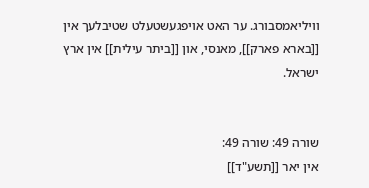וויליאמסבורג. ער האט אויפגעשטעלט שטיבלעך אין [[בארא פארק]], מאנסי, און [[ביתר עילית]] אין ארץ ישראל.


שורה 49: שורה 49:
אין יאר [[תשע"ד]]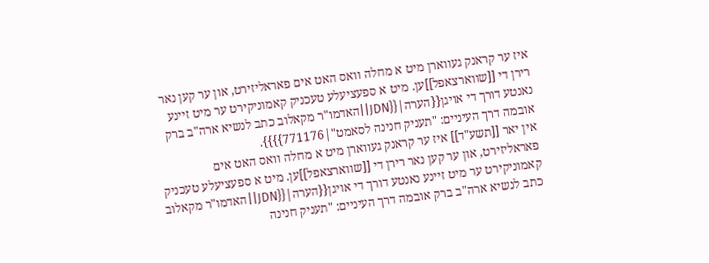איז ער קראנק געווארן מיט א מחלה וואס האט אים פאראליזירט, און ער קען נאר רירן די [[שווארצאפל]]ען. מיט א ספעציעלע טעכניק קאמוניקירט ער מיט זיינע נאנטע דורך די אויגן{{הערה|{{JDN||האדמו"ר מקאלוב כתב לנשיא ארה"ב ברק אובמה דרך העיניים: "תעניק חנינה לסאמט"|771176}}}}.
אין יאר [[תשע"ד]] איז ער קראנק געווארן מיט א מחלה וואס האט אים פאראליזירט, און ער קען נאר רירן די [[שווארצאפל]]ען. מיט א ספעציעלע טעכניק קאמוניקירט ער מיט זיינע נאנטע דורך די אויגן{{הערה|{{JDN||האדמו"ר מקאלוב כתב לנשיא ארה"ב ברק אובמה דרך העיניים: "תעניק חנינה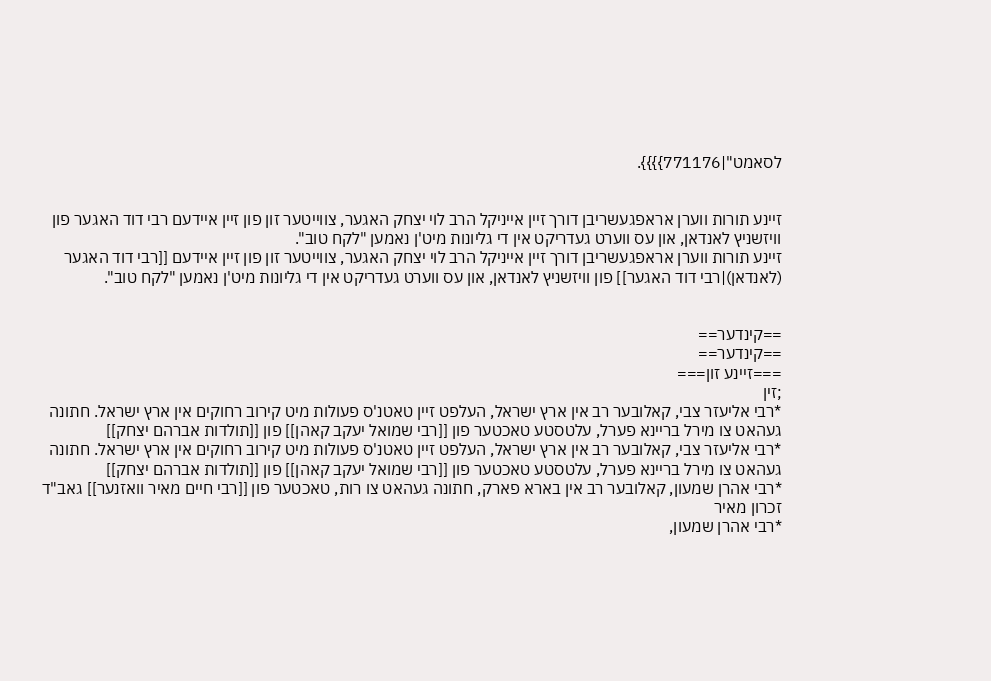לסאמט"|771176}}}}.


זיינע תורות ווערן אראפגעשריבן דורך זיין אייניקל הרב לוי יצחק האגער, צווייטער זון פון זיין איידעם רבי דוד האגער פון וויזשניץ לאנדאן, און עס ווערט געדריקט אין די גליונות מיט'ן נאמען "לקח טוב".
זיינע תורות ווערן אראפגעשריבן דורך זיין אייניקל הרב לוי יצחק האגער, צווייטער זון פון זיין איידעם [[רבי דוד האגער (לאנדאן)|רבי דוד האגער]] פון וויזשניץ לאנדאן, און עס ווערט געדריקט אין די גליונות מיט'ן נאמען "לקח טוב".


==קינדער==
==קינדער==
===זיינע זון===
;זין
*רבי אליעזר צבי, קאלובער רב אין ארץ ישראל, העלפט זיין טאטנ'ס פעולות מיט קירוב רחוקים אין ארץ ישראל. חתונה געהאט צו מירל בריינא פערל, עלטסטע טאכטער פון [[רבי שמואל יעקב קאהן]] פון [[תולדות אברהם יצחק]]
*רבי אליעזר צבי, קאלובער רב אין ארץ ישראל, העלפט זיין טאטנ'ס פעולות מיט קירוב רחוקים אין ארץ ישראל. חתונה געהאט צו מירל בריינא פערל, עלטסטע טאכטער פון [[רבי שמואל יעקב קאהן]] פון [[תולדות אברהם יצחק]]
*רבי אהרן שמעון, קאלובער רב אין בארא פארק, חתונה געהאט צו רות, טאכטער פון [[רבי חיים מאיר וואזנער]] גאב"ד זכרון מאיר
*רבי אהרן שמעון,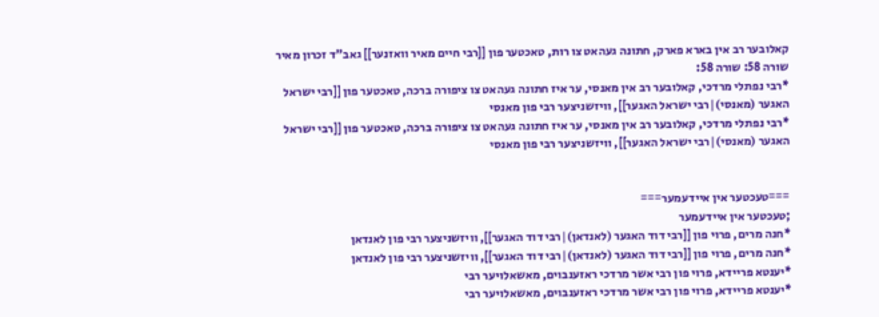קאלובער רב אין בארא פארק, חתונה געהאט צו רות, טאכטער פון [[רבי חיים מאיר וואזנער]] גאב"ד זכרון מאיר
שורה 58: שורה 58:
*רבי נפתלי מרדכי, קאלובער רב אין מאנסי, ער איז חתונה געהאט צו ציפורה ברכה, טאכטער פון [[רבי ישראל האגער (מאנסי)|רבי ישראל האגער]], וויזשניצער רבי פון מאנסי
*רבי נפתלי מרדכי, קאלובער רב אין מאנסי, ער איז חתונה געהאט צו ציפורה ברכה, טאכטער פון [[רבי ישראל האגער (מאנסי)|רבי ישראל האגער]], וויזשניצער רבי פון מאנסי


===טעכטער אין איידעמער===
;טעכטער אין איידעמער
*חנה מרים, פרוי פון [[רבי דוד האגער (לאנדאן)|רבי דוד האגער]], וויזשניצער רבי פון לאנדאן
*חנה מרים, פרוי פון [[רבי דוד האגער (לאנדאן)|רבי דוד האגער]], וויזשניצער רבי פון לאנדאן
*יענטא פריידא, פרוי פון רבי אשר מרדכי ראזענבוים, מאשאלויער רבי
*יענטא פריידא, פרוי פון רבי אשר מרדכי ראזענבוים, מאשאלויער רבי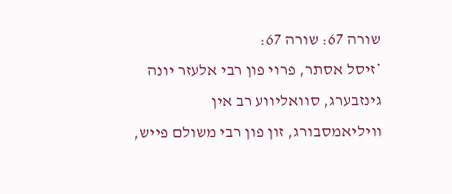שורה 67: שורה 67:
*זיסל אסתר, פרוי פון רבי אלעזר יונה גינזבערג, סוואליווע רב אין וויליאמסבורג, זון פון רבי משולם פייש,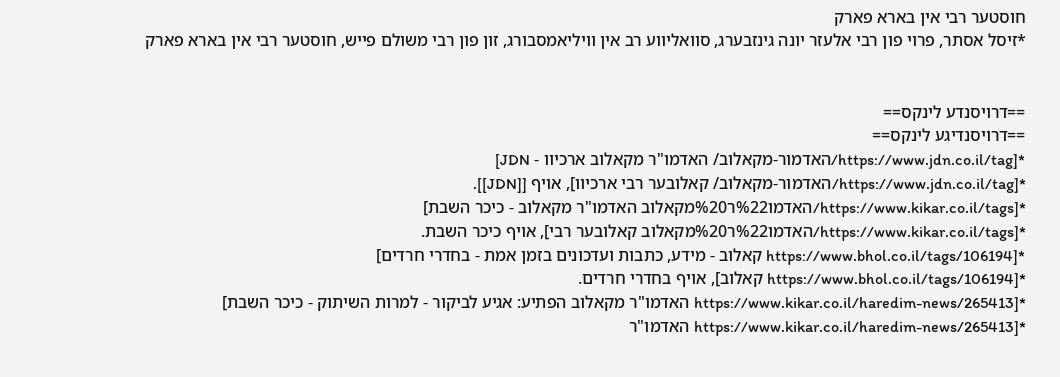חוסטער רבי אין בארא פארק
*זיסל אסתר, פרוי פון רבי אלעזר יונה גינזבערג, סוואליווע רב אין וויליאמסבורג, זון פון רבי משולם פייש, חוסטער רבי אין בארא פארק


==דרויסנדע לינקס==
==דרויסנדיגע לינקס==
*[https://www.jdn.co.il/tag/האדמור-מקאלוב/ האדמו"ר מקאלוב ארכיוו - JDN]
*[https://www.jdn.co.il/tag/האדמור-מקאלוב/ קאלובער רבי ארכיוו], אויף [[JDN]].
*[https://www.kikar.co.il/tags/האדמו%22ר%20מקאלוב האדמו"ר מקאלוב - כיכר השבת]
*[https://www.kikar.co.il/tags/האדמו%22ר%20מקאלוב קאלובער רבי], אויף כיכר השבת.
*[https://www.bhol.co.il/tags/106194 קאלוב - מידע, כתבות ועדכונים בזמן אמת - בחדרי חרדים]
*[https://www.bhol.co.il/tags/106194 קאלוב], אויף בחדרי חרדים.
*[https://www.kikar.co.il/haredim-news/265413 האדמו"ר מקאלוב הפתיע: אגיע לביקור - למרות השיתוק - כיכר השבת]
*[https://www.kikar.co.il/haredim-news/265413 האדמו"ר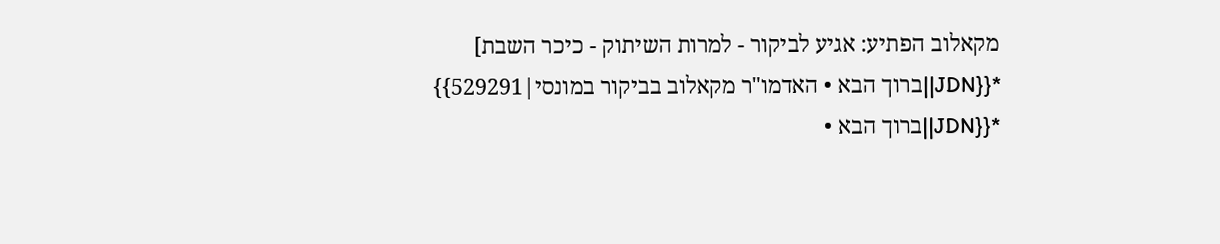מקאלוב הפתיע: אגיע לביקור - למרות השיתוק - כיכר השבת]
*{{JDN||ברוך הבא • האדמו"ר מקאלוב בביקור במונסי|529291}}
*{{JDN||ברוך הבא •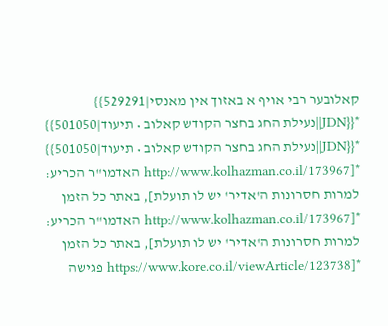קאלובער רבי אויף א באזוך אין מאנסי|529291}}
*{{JDN||נעילת החג בחצר הקודש קאלוב • תיעוד|501050}}
*{{JDN||נעילת החג בחצר הקודש קאלוב • תיעוד|501050}}
*[http://www.kolhazman.co.il/173967 האדמו"ר הכריע: למרות חסרונות ה'אדיר' יש לו תועלת], באתר כל הזמן
*[http://www.kolhazman.co.il/173967 האדמו"ר הכריע: למרות חסרונות ה'אדיר' יש לו תועלת], באתר כל הזמן
*[https://www.kore.co.il/viewArticle/123738 פגישה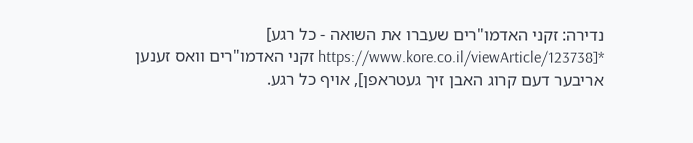נדירה: זקני האדמו"רים שעברו את השואה - כל רגע]
*[https://www.kore.co.il/viewArticle/123738 זקני האדמו"רים וואס זענען אריבער דעם קרוג האבן זיך געטראפן], אויף כל רגע.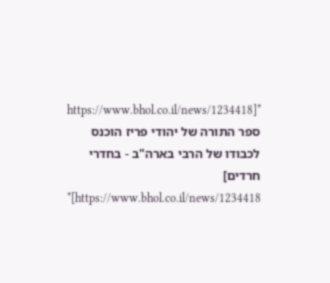*[https://www.bhol.co.il/news/1234418 ספר התורה של יהודי פריז הוכנס לכבודו של הרבי בארה"ב - בחדרי חרדים]
*[https://www.bhol.co.il/news/1234418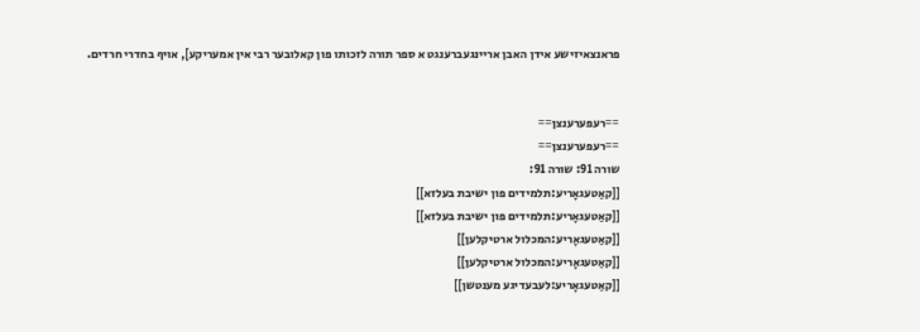פראנצאיזישע אידן האבן אריינגעברענגט א ספר תורה לזכותו פון קאלובער רבי אין אמעריקע], אויף בחדרי חרדים.


==רעפערענצן==
==רעפערענצן==
שורה 91: שורה 91:
[[קאַטעגאָריע:תלמידים פון ישיבת בעלזא]]
[[קאַטעגאָריע:תלמידים פון ישיבת בעלזא]]
[[קאַטעגאָריע:המכלול ארטיקלען]]
[[קאַטעגאָריע:המכלול ארטיקלען]]
[[קאַטעגאָריע:לעבעדיגע מענטשן]]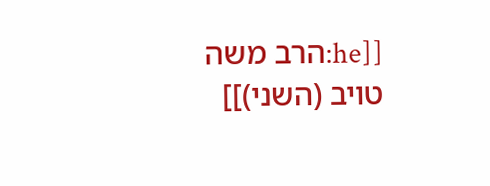[[he:הרב משה טויב (השני)]]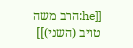[[he:הרב משה טויב (השני)]]